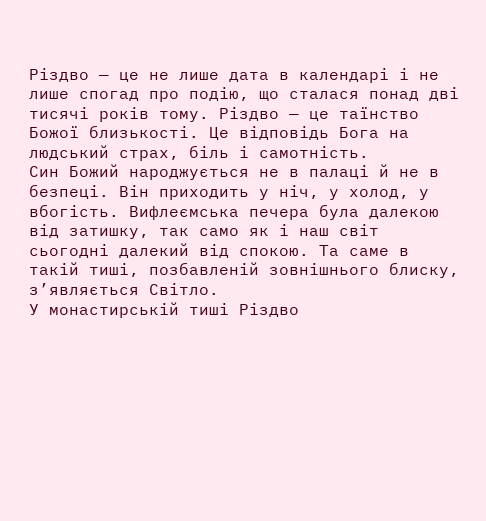Різдво — це не лише дата в календарі і не лише спогад про подію, що сталася понад дві тисячі років тому. Різдво — це таїнство Божої близькості. Це відповідь Бога на людський страх, біль і самотність.
Син Божий народжується не в палаці й не в безпеці. Він приходить у ніч, у холод, у вбогість. Вифлеємська печера була далекою від затишку, так само як і наш світ сьогодні далекий від спокою. Та саме в такій тиші, позбавленій зовнішнього блиску, з’являється Світло.
У монастирській тиші Різдво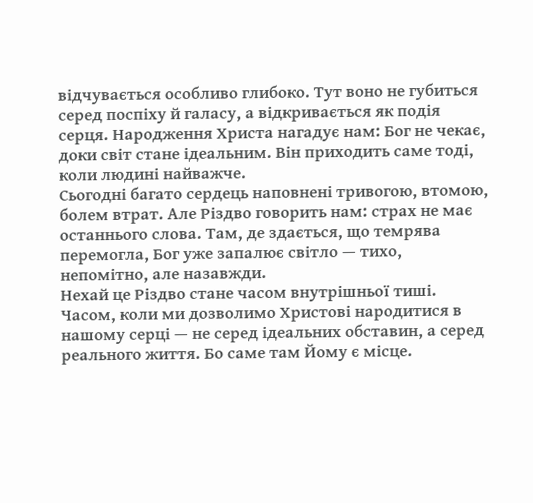відчувається особливо глибоко. Тут воно не губиться серед поспіху й галасу, а відкривається як подія серця. Народження Христа нагадує нам: Бог не чекає, доки світ стане ідеальним. Він приходить саме тоді, коли людині найважче.
Сьогодні багато сердець наповнені тривогою, втомою, болем втрат. Але Різдво говорить нам: страх не має останнього слова. Там, де здається, що темрява перемогла, Бог уже запалює світло — тихо, непомітно, але назавжди.
Нехай це Різдво стане часом внутрішньої тиші. Часом, коли ми дозволимо Христові народитися в нашому серці — не серед ідеальних обставин, а серед реального життя. Бо саме там Йому є місце.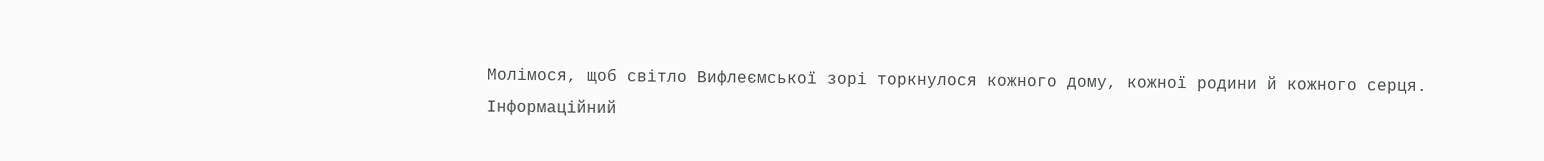Молімося, щоб світло Вифлеємської зорі торкнулося кожного дому, кожної родини й кожного серця.
Інформаційний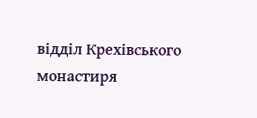відділ Крехівського монастиря